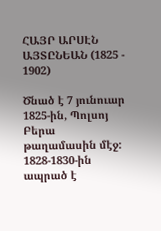ՀԱՅՐ ԱՐՍԷՆ ԱՅՏԸՆԵԱՆ (1825 - 1902)

Ծնած է 7 յունուար 1825-ին, Պոլսոյ Բերա թաղամասին մէջ:
1828-1830-ին ապրած է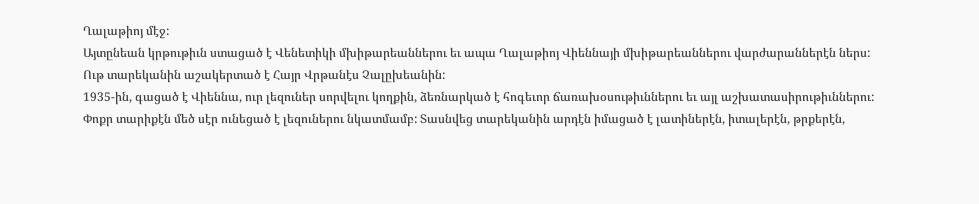Ղալաթիոյ մէջ:
Այտընեան կրթութիւն ստացած է Վենետիկի մխիթարեաններու եւ ապա Ղալաթիոյ Վիեննայի մխիթարեաններու վարժարաններէն ներս:
Ութ տարեկանին աշակերտած է Հայր Վրթանէս Չալըխեանին:
1935-ին, գացած է Վիեննա, ուր լեզուներ սորվելու կողքին, ձեռնարկած է հոգեւոր ճառախօսութիւններու եւ այլ աշխատասիրութիւններու:
Փոքր տարիքէն մեծ սէր ունեցած է լեզուներու նկատմամբ: Տասնվեց տարեկանին արդէն իմացած է լատիներէն, իտալերէն, թրքերէն,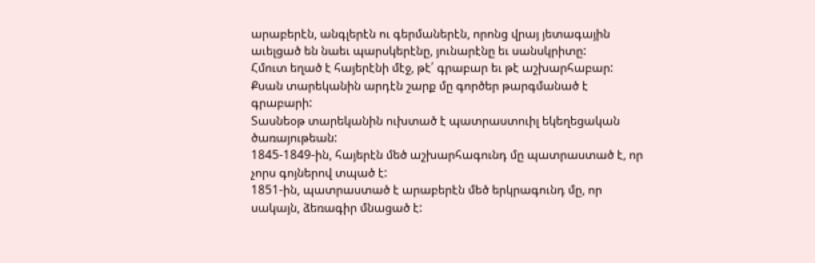արաբերէն, անգլերէն ու գերմաներէն, որոնց վրայ յետագային աւելցած են նաեւ պարսկերէնը, յունարէնը եւ սանսկրիտը:
Հմուտ եղած է հայերէնի մէջ, թէ՛ գրաբար եւ թէ աշխարհաբար: Քսան տարեկանին արդէն շարք մը գործեր թարգմանած է գրաբարի:
Տասնեօթ տարեկանին ուխտած է պատրաստուիլ եկեղեցական ծառայութեան:
1845-1849-ին, հայերէն մեծ աշխարհագունդ մը պատրաստած է, որ չորս գոյներով տպած է:
1851-ին, պատրաստած է արաբերէն մեծ երկրագունդ մը, որ սակայն, ձեռագիր մնացած է: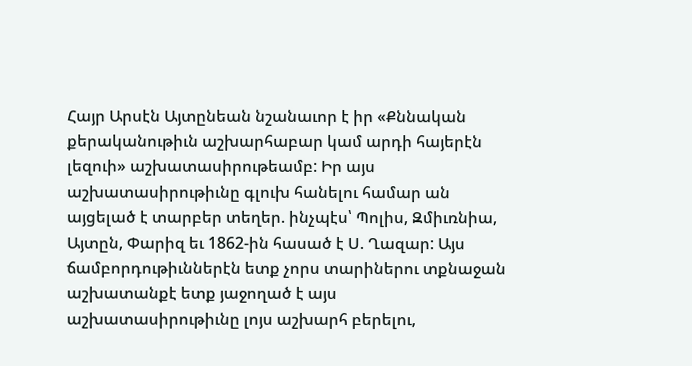Հայր Արսէն Այտընեան նշանաւոր է իր «Քննական քերականութիւն աշխարհաբար կամ արդի հայերէն լեզուի» աշխատասիրութեամբ: Իր այս աշխատասիրութիւնը գլուխ հանելու համար ան այցելած է տարբեր տեղեր. ինչպէս՝ Պոլիս, Զմիւռնիա, Այտըն, Փարիզ եւ 1862-ին հասած է Ս. Ղազար: Այս ճամբորդութիւններէն ետք չորս տարիներու տքնաջան աշխատանքէ ետք յաջողած է այս աշխատասիրութիւնը լոյս աշխարհ բերելու,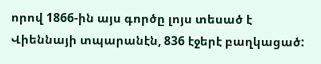որով 1866-ին այս գործը լոյս տեսած է Վիեննայի տպարանէն, 836 էջերէ բաղկացած: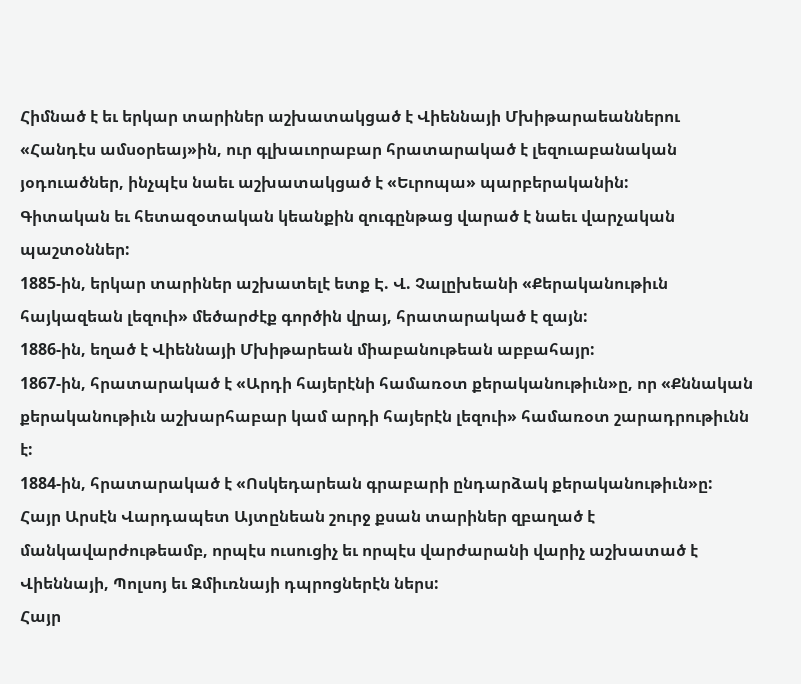Հիմնած է եւ երկար տարիներ աշխատակցած է Վիեննայի Մխիթարաեաններու «Հանդէս ամսօրեայ»ին, ուր գլխաւորաբար հրատարակած է լեզուաբանական յօդուածներ, ինչպէս նաեւ աշխատակցած է «Եւրոպա» պարբերականին:
Գիտական եւ հետազօտական կեանքին զուգընթաց վարած է նաեւ վարչական պաշտօններ:
1885-ին, երկար տարիներ աշխատելէ ետք Է. Վ. Չալըխեանի «Քերականութիւն հայկազեան լեզուի» մեծարժէք գործին վրայ, հրատարակած է զայն:
1886-ին, եղած է Վիեննայի Մխիթարեան միաբանութեան աբբահայր:
1867-ին, հրատարակած է «Արդի հայերէնի համառօտ քերականութիւն»ը, որ «Քննական քերականութիւն աշխարհաբար կամ արդի հայերէն լեզուի» համառօտ շարադրութիւնն է:
1884-ին, հրատարակած է «Ոսկեդարեան գրաբարի ընդարձակ քերականութիւն»ը:
Հայր Արսէն Վարդապետ Այտընեան շուրջ քսան տարիներ զբաղած է մանկավարժութեամբ, որպէս ուսուցիչ եւ որպէս վարժարանի վարիչ աշխատած է Վիեննայի, Պոլսոյ եւ Զմիւռնայի դպրոցներէն ներս:
Հայր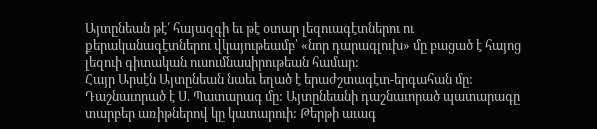Այտընեան թէ՛ հայազգի եւ թէ օտար լեզուագէտներու ու քերականագէտներու վկայութեամբ՝ «նոր դարագլուխ» մը բացած է հայոց լեզուի գիտական ուսումնասիրութեան համար:
Հայր Արսէն Այտընեան նաեւ եղած է երաժշտագէտ-երգահան մը: Դաշնաւորած է Ս. Պատարագ մը: Այտընեանի դաշնաւորած պատարագը տարբեր առիթներով կը կատարուի: Թերթի աւագ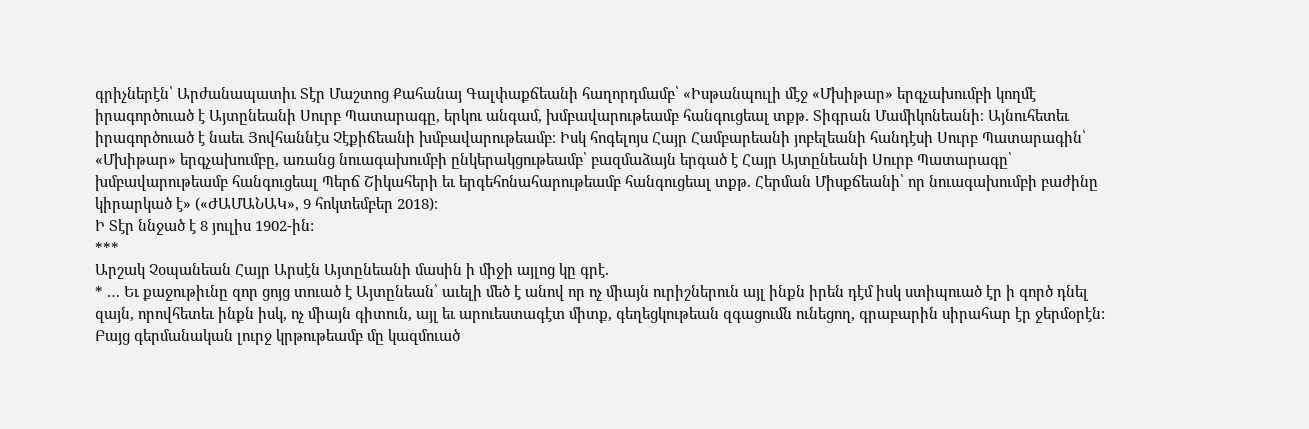գրիչներէն՝ Արժանապատիւ Տէր Մաշտոց Քահանայ Գալփաքճեանի հաղորդմամբ՝ «Իսթանպուլի մէջ «Մխիթար» երգչախումբի կողմէ իրագործուած է Այտընեանի Սուրբ Պատարագը, երկու անգամ, խմբավարութեամբ հանգուցեալ տքթ. Տիգրան Մամիկոնեանի։ Այնուհետեւ իրագործուած է նաեւ Յովհաննէս Չէքիճեանի խմբավարութեամբ։ Իսկ հոգելոյս Հայր Համբարեանի յոբելեանի հանդէսի Սուրբ Պատարագին՝ «Մխիթար» երգչախումբը, առանց նուագախումբի ընկերակցութեամբ՝ բազմաձայն երգած է Հայր Այտընեանի Սուրբ Պատարագը՝ խմբավարութեամբ հանգուցեալ Պերճ Շիկահերի եւ երգեհոնահարութեամբ հանգուցեալ տքթ. Հերման Միսքճեանի՝ որ նուագախումբի բաժինը կիրարկած է» («ԺԱՄԱՆԱԿ», 9 հոկտեմբեր 2018)։
Ի Տէր ննջած է 8 յուլիս 1902-ին:
***
Արշակ Չօպանեան Հայր Արսէն Այտընեանի մասին ի միջի այլոց կը գրէ.
* … Եւ քաջութիւնը զոր ցոյց տուած է Այտընեան՝ աւելի մեծ է անով որ ոչ միայն ուրիշներուն այլ ինքն իրեն դէմ իսկ ստիպուած էր ի գործ դնել զայն, որովհետեւ ինքն իսկ, ոչ միայն գիտուն, այլ եւ արուեստագէտ միտք, գեղեցկութեան զգացումն ունեցող, գրաբարին սիրահար էր ջերմօրէն: Բայց գերմանական լուրջ կրթութեամբ մը կազմուած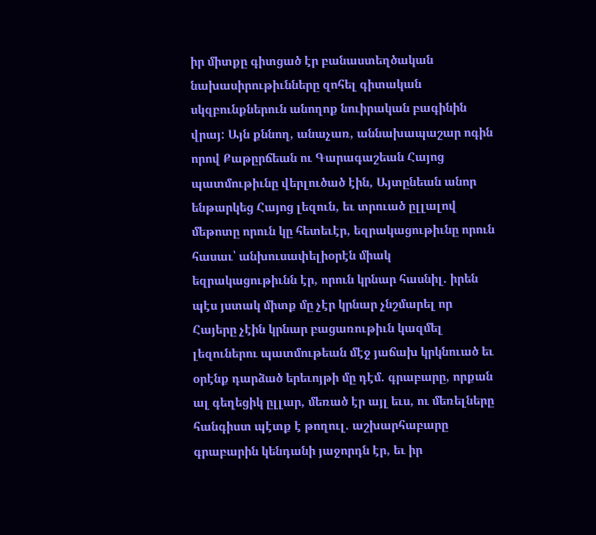իր միտքը գիտցած էր բանաստեղծական նախասիրութիւնները զոհել գիտական սկզբունքներուն անողոք նուիրական բագինին վրայ: Այն քննող, անաչառ, աննախապաշար ոգին որով Քաթըրճեան ու Գարագաշեան Հայոց պատմութիւնը վերլուծած էին, Այտընեան անոր ենթարկեց Հայոց լեզուն, եւ տրուած ըլլալով մեթոտը որուն կը հետեւէր, եզրակացութիւնը որուն հասաւ՝ անխուսափելիօրէն միակ եզրակացութիւնն էր, որուն կրնար հասնիլ. իրեն պէս յստակ միտք մը չէր կրնար չնշմարել որ Հայերը չէին կրնար բացառութիւն կազմել լեզուներու պատմութեան մէջ յաճախ կրկնուած եւ օրէնք դարձած երեւոյթի մը դէմ. գրաբարը, որքան ալ գեղեցիկ ըլլար, մեռած էր այլ եւս, ու մեռելները հանգիստ պէտք է թողուլ. աշխարհաբարը գրաբարին կենդանի յաջորդն էր, եւ իր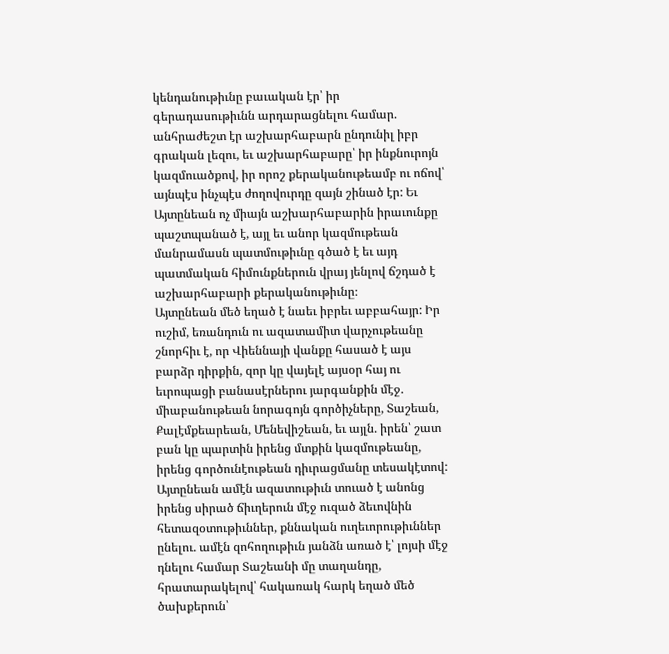կենդանութիւնը բաւական էր՝ իր գերադասութիւնն արդարացնելու համար. անհրաժեշտ էր աշխարհաբարն ընդունիլ իբր գրական լեզու, եւ աշխարհաբարը՝ իր ինքնուրոյն կազմուածքով, իր որոշ քերականութեամբ ու ոճով՝ այնպէս ինչպէս ժողովուրդը զայն շինած էր: Եւ Այտընեան ոչ միայն աշխարհաբարին իրաւունքը պաշտպանած է, այլ եւ անոր կազմութեան մանրամասն պատմութիւնը գծած է եւ այդ պատմական հիմունքներուն վրայ յենլով ճշդած է աշխարհաբարի քերականութիւնը։
Այտընեան մեծ եղած է նաեւ իբրեւ աբբահայր: Իր ուշիմ, եռանդուն ու ազատամիտ վարչութեանը շնորհիւ է, որ Վիեննայի վանքը հասած է այս բարձր դիրքին, զոր կը վայելէ այսօր հայ ու եւրոպացի բանասէրներու յարգանքին մէջ. միաբանութեան նորագոյն գործիչները, Տաշեան, Քալէմքեարեան, Մենեվիշեան, եւ այլն. իրեն՝ շատ բան կը պարտին իրենց մտքին կազմութեանը, իրենց գործունէութեան դիւրացմանը տեսակէտով: Այտընեան ամէն ազատութիւն տուած է անոնց իրենց սիրած ճիւղերուն մէջ ուզած ձեւովնին հետազօտութիւններ, քննական ուղեւորութիւններ ընելու. ամէն զոհողութիւն յանձն առած է՝ լոյսի մէջ դնելու համար Տաշեանի մը տաղանդը, հրատարակելով՝ հակառակ հարկ եղած մեծ ծախքերուն՝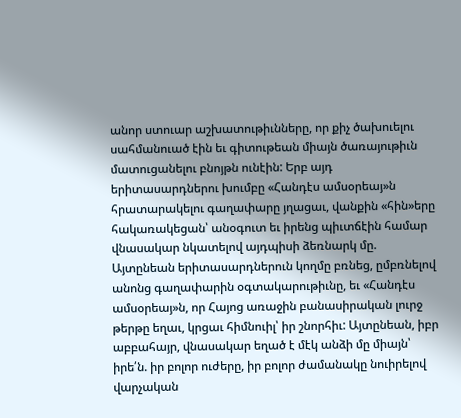անոր ստուար աշխատութիւնները, որ քիչ ծախուելու սահմանուած էին եւ գիտութեան միայն ծառայութիւն մատուցանելու բնոյթն ունէին: Երբ այդ երիտասարդներու խումբը «Հանդէս ամսօրեայ»ն հրատարակելու գաղափարը յղացաւ, վանքին «հին»երը հակառակեցան՝ անօգուտ եւ իրենց պիւտճէին համար վնասակար նկատելով այդպիսի ձեռնարկ մը. Այտընեան երիտասարդներուն կողմը բռնեց, ըմբռնելով անոնց գաղափարին օգտակարութիւնը, եւ «Հանդէս ամսօրեայ»ն, որ Հայոց առաջին բանասիրական լուրջ թերթը եղաւ, կրցաւ հիմնուիլ՝ իր շնորհիւ: Այտընեան, իբր աբբահայր, վնասակար եղած է մէկ անձի մը միայն՝ իրե՛ն. իր բոլոր ուժերը, իր բոլոր ժամանակը նուիրելով վարչական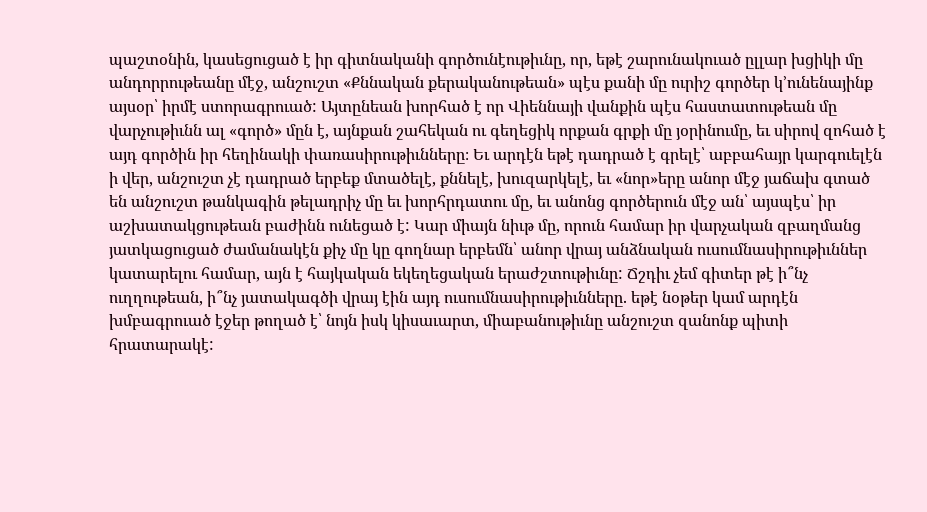պաշտօնին, կասեցուցած է իր գիտնականի գործունէութիւնը, որ, եթէ շարունակուած ըլլար խցիկի մը անդորրութեանը մէջ, անշուշտ «Քննական քերականութեան» պէս քանի մը ուրիշ գործեր կ՚ունենայինք այսօր՝ իրմէ ստորագրուած: Այտընեան խորհած է որ Վիեննայի վանքին պէս հաստատութեան մը վարչութիւնն ալ «գործ» մըն է, այնքան շահեկան ու գեղեցիկ որքան գրքի մը յօրինումը, եւ սիրով զոհած է այդ գործին իր հեղինակի փառասիրութիւնները։ Եւ արդէն եթէ դադրած է գրելէ՝ աբբահայր կարգուելէն ի վեր, անշուշտ չէ դադրած երբեք մտածելէ, քննելէ, խուզարկելէ, եւ «նոր»երը անոր մէջ յաճախ գտած են անշուշտ թանկագին թելադրիչ մը եւ խորհրդատու մը, եւ անոնց գործերուն մէջ ան՝ այսպէս՝ իր աշխատակցութեան բաժինն ունեցած է: Կար միայն նիւթ մը, որուն համար իր վարչական զբաղմանց յատկացուցած ժամանակէն քիչ մը կը գողնար երբեմն՝ անոր վրայ անձնական ուսումնասիրութիւններ կատարելու համար, այն է հայկական եկեղեցական երաժշտութիւնը: Ճշդիւ չեմ գիտեր թէ ի՞նչ ուղղութեան, ի՞նչ յատակագծի վրայ էին այդ ուսումնասիրութիւնները. եթէ նօթեր կամ արդէն խմբագրուած էջեր թողած է՝ նոյն իսկ կիսաւարտ, միաբանութիւնը անշուշտ զանոնք պիտի հրատարակէ: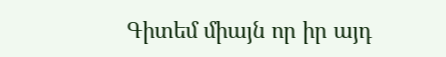Գիտեմ միայն որ իր այդ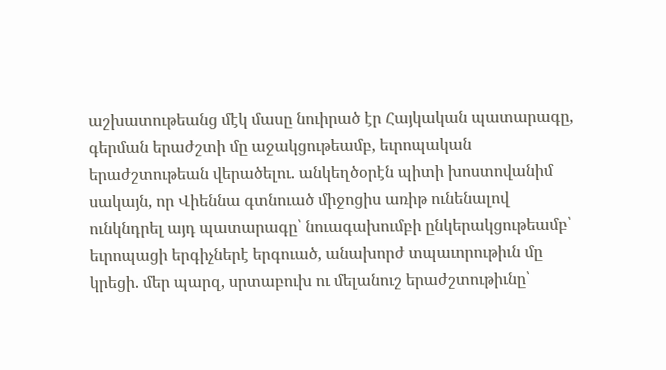աշխատութեանց մէկ մասը նուիրած էր Հայկական պատարագը, գերման երաժշտի մը աջակցութեամբ, եւրոպական երաժշտութեան վերածելու. անկեղծօրէն պիտի խոստովանիմ սակայն, որ Վիեննա գտնուած միջոցիս առիթ ունենալով ունկնդրել այդ պատարագը՝ նուագախումբի ընկերակցութեամբ՝ եւրոպացի երգիչներէ երգուած, անախորժ տպաւորութիւն մը կրեցի. մեր պարզ, սրտաբուխ ու մելանուշ երաժշտութիւնը՝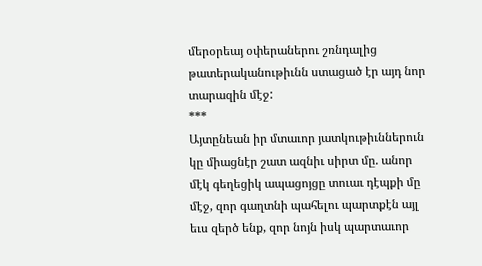մերօրեայ օփերաներու շռնդալից թատերականութիւնն ստացած էր այդ նոր տարազին մէջ:
***
Այտընեան իր մտաւոր յատկութիւններուն կը միացնէր շատ ազնիւ սիրտ մը. անոր մէկ գեղեցիկ ապացոյցը տուաւ դէպքի մը մէջ, զոր գաղտնի պահելու պարտքէն այլ եւս զերծ ենք, զոր նոյն իսկ պարտաւոր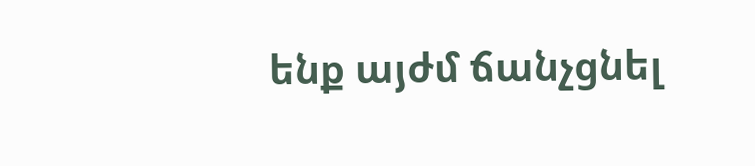ենք այժմ ճանչցնել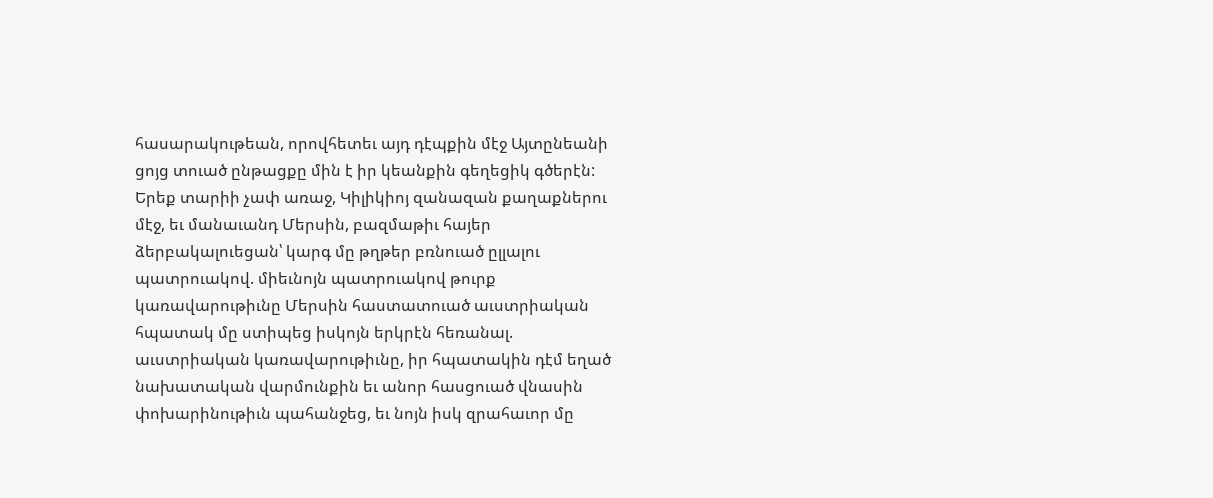հասարակութեան, որովհետեւ այդ դէպքին մէջ Այտընեանի ցոյց տուած ընթացքը մին է իր կեանքին գեղեցիկ գծերէն:
Երեք տարիի չափ առաջ, Կիլիկիոյ զանազան քաղաքներու մէջ, եւ մանաւանդ Մերսին, բազմաթիւ հայեր ձերբակալուեցան՝ կարգ մը թղթեր բռնուած ըլլալու պատրուակով. միեւնոյն պատրուակով թուրք կառավարութիւնը Մերսին հաստատուած աւստրիական հպատակ մը ստիպեց իսկոյն երկրէն հեռանալ. աւստրիական կառավարութիւնը, իր հպատակին դէմ եղած նախատական վարմունքին եւ անոր հասցուած վնասին փոխարինութիւն պահանջեց, եւ նոյն իսկ զրահաւոր մը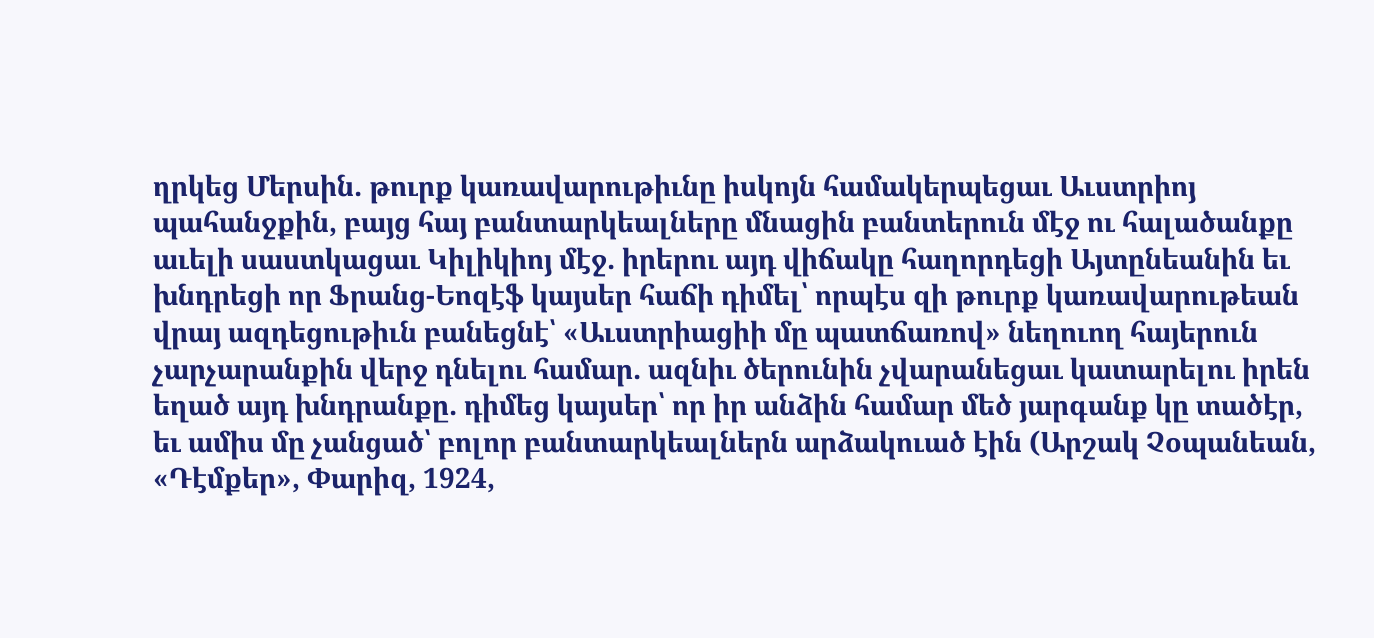ղրկեց Մերսին. թուրք կառավարութիւնը իսկոյն համակերպեցաւ Աւստրիոյ պահանջքին, բայց հայ բանտարկեալները մնացին բանտերուն մէջ ու հալածանքը աւելի սաստկացաւ Կիլիկիոյ մէջ. իրերու այդ վիճակը հաղորդեցի Այտընեանին եւ խնդրեցի որ Ֆրանց-Եոզէֆ կայսեր հաճի դիմել՝ որպէս զի թուրք կառավարութեան վրայ ազդեցութիւն բանեցնէ՝ «Աւստրիացիի մը պատճառով» նեղուող հայերուն չարչարանքին վերջ դնելու համար. ազնիւ ծերունին չվարանեցաւ կատարելու իրեն եղած այդ խնդրանքը. դիմեց կայսեր՝ որ իր անձին համար մեծ յարգանք կը տածէր, եւ ամիս մը չանցած՝ բոլոր բանտարկեալներն արձակուած էին (Արշակ Չօպանեան, «Դէմքեր», Փարիզ, 1924,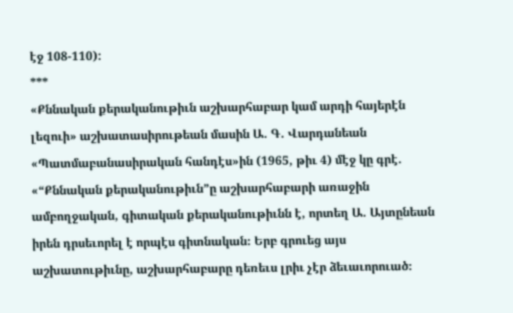էջ 108-110):
***
«Քննական քերականութիւն աշխարհաբար կամ արդի հայերէն լեզուի» աշխատասիրութեան մասին Ա. Գ. Վարդանեան «Պատմաբանասիրական հանդէս»ին (1965, թիւ 4) մէջ կը գրէ.
«“Քննական քերականութիւն”ը աշխարհաբարի առաջին ամբողջական, գիտական քերականութիւնն է, որտեղ Ա. Այտընեան իրեն դրսեւորել է որպէս գիտնական։ Երբ գրուեց այս աշխատութիւնը, աշխարհաբարը դեռեւս լրիւ չէր ձեւաւորուած։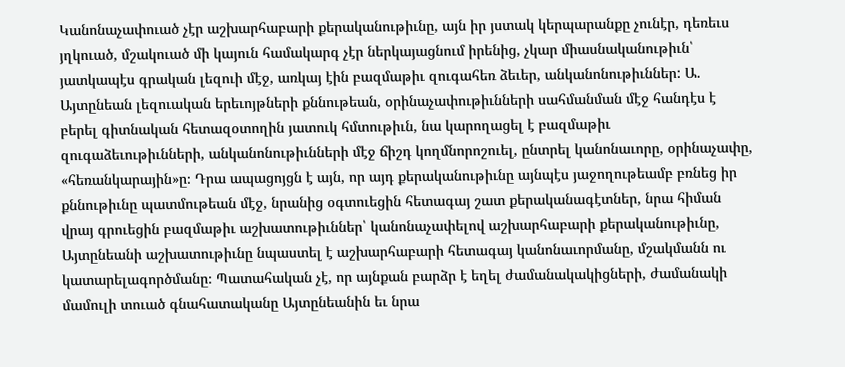Կանոնաչափուած չէր աշխարհաբարի քերականութիւնը, այն իր յստակ կերպարանքը չունէր, դեռեւս յղկուած, մշակուած մի կայուն համակարգ չէր ներկայացնում իրենից, չկար միասնականութիւն՝ յատկապէս գրական լեզուի մէջ, առկայ էին բազմաթիւ զուգահեռ ձեւեր, անկանոնութիւններ: Ա. Այտընեան լեզուական երեւոյթների քննութեան, օրինաչափութիւնների սահմանման մէջ հանդէս է բերել գիտնական հետազօտողին յատուկ հմտութիւն, նա կարողացել է բազմաթիւ զուգաձեւութիւնների, անկանոնութիւնների մէջ ճիշդ կողմնորոշուել, ընտրել կանոնաւորը, օրինաչափը, «հեռանկարային»ը։ Դրա ապացոյցն է այն, որ այդ քերականութիւնը այնպէս յաջողութեամբ բռնեց իր քննութիւնը պատմութեան մէջ, նրանից օգտուեցին հետագայ շատ քերականագէտներ, նրա հիման վրայ գրուեցին բազմաթիւ աշխատութիւններ՝ կանոնաչափելով աշխարհաբարի քերականութիւնը, Այտընեանի աշխատութիւնը նպաստել է աշխարհաբարի հետագայ կանոնաւորմանը, մշակմանն ու կատարելագործմանը։ Պատահական չէ, որ այնքան բարձր է եղել ժամանակակիցների, ժամանակի մամուլի տուած գնահատականը Այտընեանին եւ նրա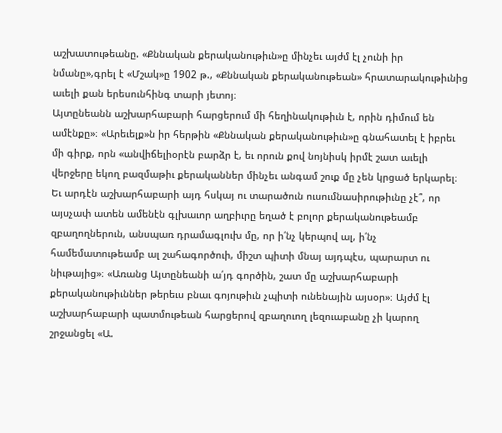աշխատութեանը. «Քննական քերականութիւն»ը մինչեւ այժմ էլ չունի իր նմանը»,գրել է «Մշակ»ը 1902 թ., «Քննական քերականութեան» հրատարակութիւնից աւելի քան երեսունհինգ տարի յետոյ։
Այտընեանն աշխարհաբարի հարցերում մի հեղինակութիւն է, որին դիմում են ամէնքը»։ «Արեւելք»ն իր հերթին «Քննական քերականութիւն»ը գնահատել է իբրեւ մի գիրք, որն «անվիճելիօրէն բարձր է, եւ որուն քով նոյնիսկ իրմէ շատ աւելի վերջերը եկող բազմաթիւ քերականներ մինչեւ անգամ շուք մը չեն կրցած երկարել։ Եւ արդէն աշխարհաբարի այդ հսկայ ու տարածուն ուսումնասիրութիւնը չէ՞, որ այսչափ ատեն ամենէն գլխաւոր աղբիւրը եղած է բոլոր քերականութեամբ զբաղողներուն, անսպառ դրամագլուխ մը, որ ի՛նչ կերպով ալ, ի՛նչ համեմատութեամբ ալ շահագործուի, միշտ պիտի մնայ այդպէս, պարարտ ու նիւթայից»։ «Առանց Այտընեանի ա՛յդ գործին, շատ մը աշխարհաբարի քերականութիւններ թերեւս բնաւ գոյութիւն չպիտի ունենային այսօր»։ Այժմ էլ աշխարհաբարի պատմութեան հարցերով զբաղուող լեզուաբանը չի կարող շրջանցել «Ա.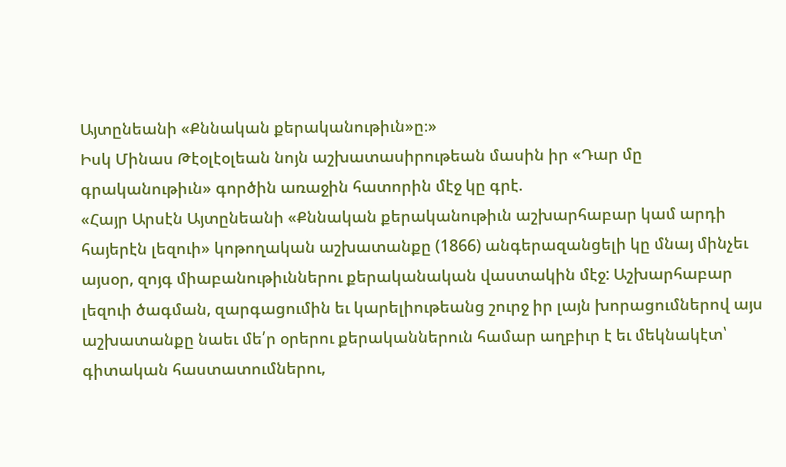Այտընեանի «Քննական քերականութիւն»ը։»
Իսկ Մինաս Թէօլէօլեան նոյն աշխատասիրութեան մասին իր «Դար մը գրականութիւն» գործին առաջին հատորին մէջ կը գրէ.
«Հայր Արսէն Այտընեանի «Քննական քերականութիւն աշխարհաբար կամ արդի հայերէն լեզուի» կոթողական աշխատանքը (1866) անգերազանցելի կը մնայ մինչեւ այսօր, զոյգ միաբանութիւններու քերականական վաստակին մէջ: Աշխարհաբար լեզուի ծագման, զարգացումին եւ կարելիութեանց շուրջ իր լայն խորացումներով այս աշխատանքը նաեւ մե՛ր օրերու քերականներուն համար աղբիւր է եւ մեկնակէտ՝ գիտական հաստատումներու,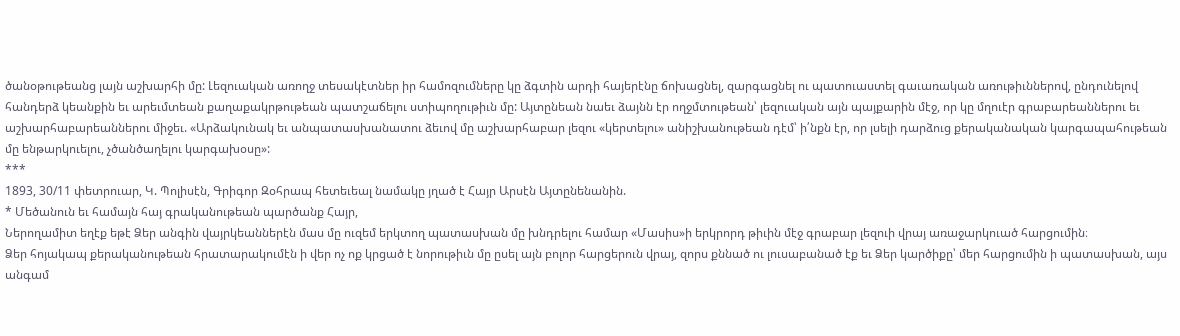ծանօթութեանց լայն աշխարհի մը: Լեզուական առողջ տեսակէտներ իր համոզումները կը ձգտին արդի հայերէնը ճոխացնել, զարգացնել ու պատուաստել գաւառական առութիւններով, ընդունելով հանդերձ կեանքին եւ արեւմտեան քաղաքակրթութեան պատշաճելու ստիպողութիւն մը: Այտընեան նաեւ ձայնն էր ողջմտութեան՝ լեզուական այն պայքարին մէջ, որ կը մղուէր գրաբարեաններու եւ աշխարհաբարեաններու միջեւ. «Արձակունակ եւ անպատասխանատու ձեւով մը աշխարհաբար լեզու «կերտելու» անիշխանութեան դէմ՝ ի՛նքն էր, որ լսելի դարձուց քերականական կարգապահութեան մը ենթարկուելու, չծանծաղելու կարգախօսը»:
***
1893, 30/11 փետրուար, Կ. Պոլիսէն, Գրիգոր Զօհրապ հետեւեալ նամակը յղած է Հայր Արսէն Այտընենանին.
* Մեծանուն եւ համայն հայ գրականութեան պարծանք Հայր,
Ներողամիտ եղէք եթէ Ձեր անգին վայրկեաններէն մաս մը ուզեմ երկտող պատասխան մը խնդրելու համար «Մասիս»ի երկրորդ թիւին մէջ գրաբար լեզուի վրայ առաջարկուած հարցումին։
Ձեր հոյակապ քերականութեան հրատարակումէն ի վեր ոչ ոք կրցած է նորութիւն մը ըսել այն բոլոր հարցերուն վրայ, զորս քննած ու լուսաբանած էք եւ Ձեր կարծիքը՝ մեր հարցումին ի պատասխան, այս անգամ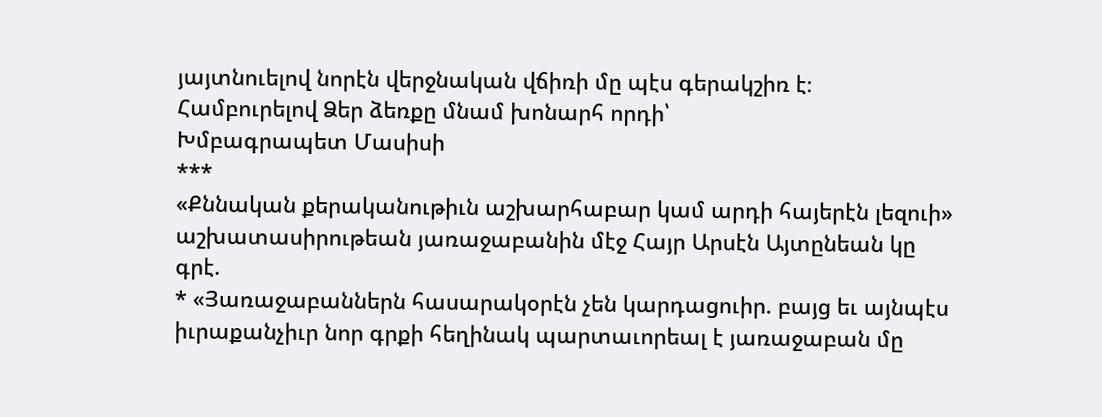յայտնուելով նորէն վերջնական վճիռի մը պէս գերակշիռ է։
Համբուրելով Ձեր ձեռքը մնամ խոնարհ որդի՝
Խմբագրապետ Մասիսի
***
«Քննական քերականութիւն աշխարհաբար կամ արդի հայերէն լեզուի» աշխատասիրութեան յառաջաբանին մէջ Հայր Արսէն Այտընեան կը գրէ.
* «Յառաջաբաններն հասարակօրէն չեն կարդացուիր. բայց եւ այնպէս իւրաքանչիւր նոր գրքի հեղինակ պարտաւորեալ է յառաջաբան մը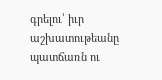գրելու՝ իւր աշխատութեանը պատճառն ու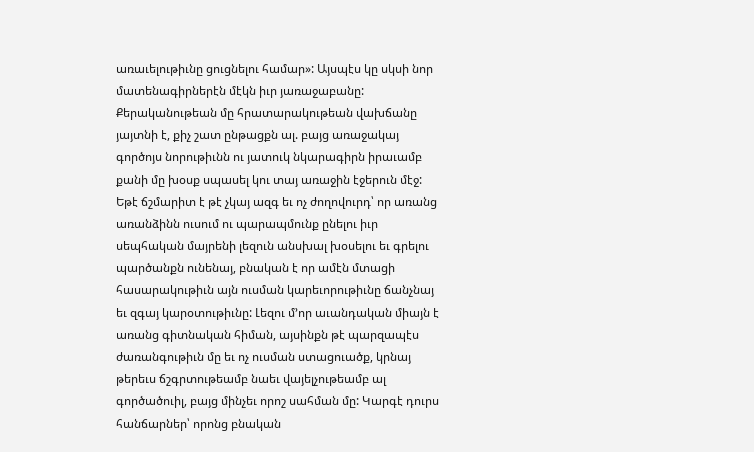առաւելութիւնը ցուցնելու համար»: Այսպէս կը սկսի նոր մատենագիրներէն մէկն իւր յառաջաբանը: Քերականութեան մը հրատարակութեան վախճանը յայտնի է, քիչ շատ ընթացքն ալ. բայց առաջակայ գործոյս նորութիւնն ու յատուկ նկարագիրն իրաւամբ քանի մը խօսք սպասել կու տայ առաջին էջերուն մէջ:
Եթէ ճշմարիտ է թէ չկայ ազգ եւ ոչ ժողովուրդ՝ որ առանց առանձինն ուսում ու պարապմունք ընելու իւր սեպհական մայրենի լեզուն անսխալ խօսելու եւ գրելու պարծանքն ունենայ, բնական է որ ամէն մտացի հասարակութիւն այն ուսման կարեւորութիւնը ճանչնայ եւ զգայ կարօտութիւնը: Լեզու մ՚որ աւանդական միայն է առանց գիտնական հիման, այսինքն թէ պարզապէս ժառանգութիւն մը եւ ոչ ուսման ստացուածք, կրնայ թերեւս ճշգրտութեամբ նաեւ վայելչութեամբ ալ գործածուիլ, բայց մինչեւ որոշ սահման մը: Կարգէ դուրս հանճարներ՝ որոնց բնական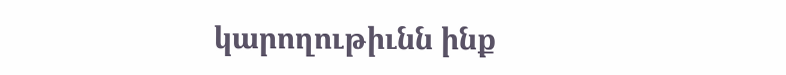կարողութիւնն ինք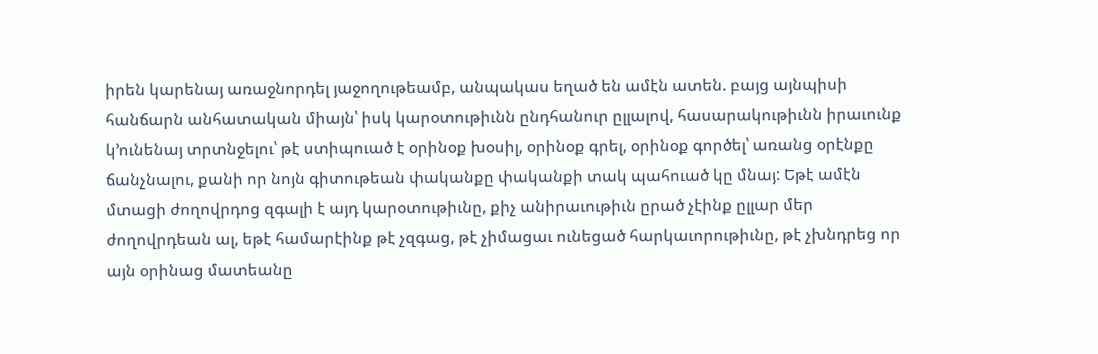իրեն կարենայ առաջնորդել յաջողութեամբ, անպակաս եղած են ամէն ատեն. բայց այնպիսի հանճարն անհատական միայն՝ իսկ կարօտութիւնն ընդհանուր ըլլալով, հասարակութիւնն իրաւունք կ՚ունենայ տրտնջելու՝ թէ ստիպուած է օրինօք խօսիլ, օրինօք գրել, օրինօք գործել՝ առանց օրէնքը ճանչնալու, քանի որ նոյն գիտութեան փականքը փականքի տակ պահուած կը մնայ: Եթէ ամէն մտացի ժողովրդոց զգալի է այդ կարօտութիւնը, քիչ անիրաւութիւն ըրած չէինք ըլլար մեր ժողովրդեան ալ, եթէ համարէինք թէ չզգաց, թէ չիմացաւ ունեցած հարկաւորութիւնը, թէ չխնդրեց որ այն օրինաց մատեանը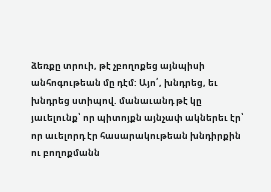ձեռքը տրուի, թէ չբողոքեց այնպիսի անհոգութեան մը դէմ: Այո՛, խնդրեց, եւ խնդրեց ստիպով. մանաւանդ թէ կը յաւելունք՝ որ պիտոյքն այնչափ ակներեւ էր՝ որ աւելորդ էր հասարակութեան խնդիրքին ու բողոքմանն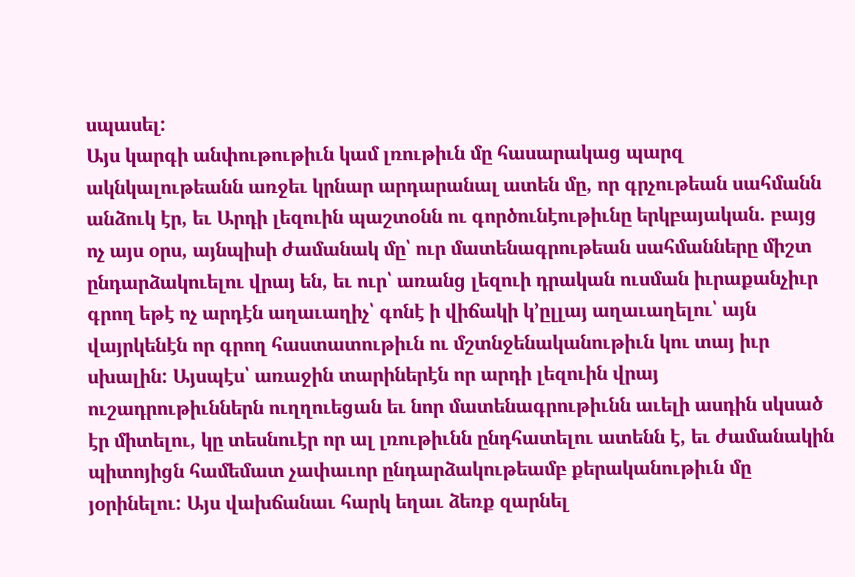սպասել:
Այս կարգի անփութութիւն կամ լռութիւն մը հասարակաց պարզ ակնկալութեանն առջեւ կրնար արդարանալ ատեն մը, որ գրչութեան սահմանն անձուկ էր, եւ Արդի լեզուին պաշտօնն ու գործունէութիւնը երկբայական. բայց ոչ այս օրս, այնպիսի ժամանակ մը՝ ուր մատենագրութեան սահմանները միշտ ընդարձակուելու վրայ են, եւ ուր՝ առանց լեզուի դրական ուսման իւրաքանչիւր գրող եթէ ոչ արդէն աղաւաղիչ՝ գոնէ ի վիճակի կ՚ըլլայ աղաւաղելու՝ այն վայրկենէն որ գրող հաստատութիւն ու մշտնջենականութիւն կու տայ իւր սխալին: Այսպէս՝ առաջին տարիներէն որ արդի լեզուին վրայ ուշադրութիւններն ուղղուեցան եւ նոր մատենագրութիւնն աւելի ասդին սկսած էր միտելու, կը տեսնուէր որ ալ լռութիւնն ընդհատելու ատենն է, եւ ժամանակին պիտոյիցն համեմատ չափաւոր ընդարձակութեամբ քերականութիւն մը յօրինելու: Այս վախճանաւ հարկ եղաւ ձեռք զարնել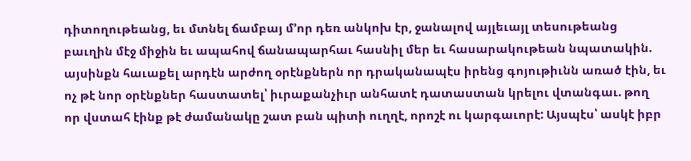դիտողութեանց, եւ մտնել ճամբայ մ՚որ դեռ անկոխ էր, ջանալով այլեւայլ տեսութեանց բաւղին մէջ միջին եւ ապահով ճանապարհաւ հասնիլ մեր եւ հասարակութեան նպատակին. այսինքն հաւաքել արդէն արժող օրէնքներն որ դրականապէս իրենց գոյութիւնն առած էին, եւ ոչ թէ նոր օրէնքներ հաստատել՝ իւրաքանչիւր անհատէ դատաստան կրելու վտանգաւ. թող որ վստահ էինք թէ ժամանակը շատ բան պիտի ուղղէ, որոշէ ու կարգաւորէ: Այսպէս՝ ասկէ իբր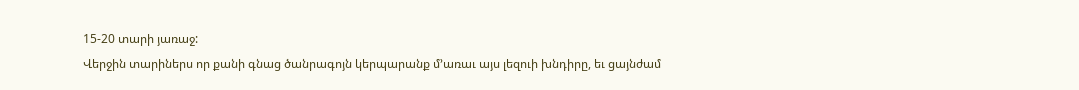15-20 տարի յառաջ:
Վերջին տարիներս որ քանի գնաց ծանրագոյն կերպարանք մ՚առաւ այս լեզուի խնդիրը, եւ ցայնժամ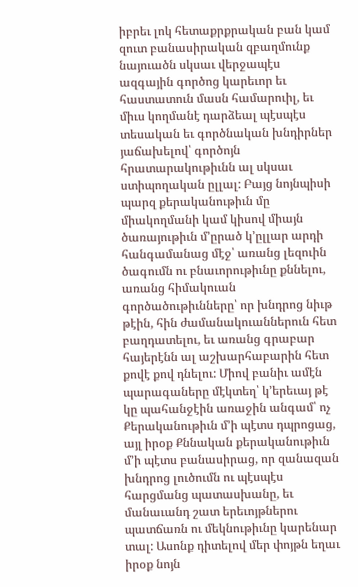իբրեւ լոկ հետաքրքրական բան կամ զուտ բանասիրական զբաղմունք նայուածն սկսաւ վերջապէս ազգային գործոց կարեւոր եւ հաստատուն մասն համարուիլ, եւ միւս կողմանէ դարձեալ պէսպէս տեսական եւ գործնական խնդիրներ յաճախելով՝ գործոյն հրատարակութիւնն ալ սկսաւ ստիպողական ըլլալ: Բայց նոյնպիսի պարզ քերականութիւն մը միակողմանի կամ կիսով միայն ծառայութիւն մ՚ըրած կ՚ըլլար արդի հանգամանաց մէջ՝ առանց լեզուին ծագումն ու բնաւորութիւնը քննելու, առանց հիմակուան գործածութիւնները՝ որ խնդրոց նիւթ թէին, հին ժամանակուաններուն հետ բաղդատելու, եւ առանց գրաբար հայերէնն ալ աշխարհաբարին հետ քովէ քով դնելու: Միով բանիւ ամէն պարագաները մէկտեղ՝ կ՚երեւայ թէ կը պահանջէին առաջին անգամ՝ ոչ Քերականութիւն մ՚ի պէտս դպրոցաց, այլ իրօք Քննական քերականութիւն մ՚ի պէտս բանասիրաց, որ զանազան խնդրոց լուծումն ու պէսպէս հարցմանց պատասխանը, եւ մանաւանդ շատ երեւոյթներու պատճառն ու մեկնութիւնը կարենար տալ: Ասոնք դիտելով մեր փոյթն եղաւ իրօք նոյն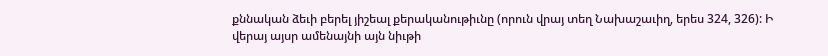քննական ձեւի բերել յիշեալ քերականութիւնը (որուն վրայ տեղ Նախաշաւիղ, երես 324, 326): Ի վերայ այսր ամենայնի այն նիւթի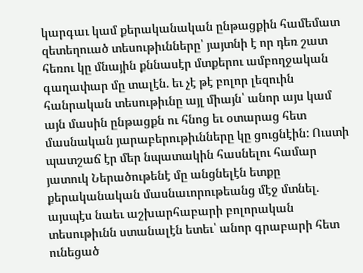կարգաւ կամ քերականական ընթացքին համեմատ զետեղուած տեսութիւնները՝ յայտնի է որ դեռ շատ հեռու կը մնային քննասէր մտքերու ամբողջական գաղափար մը տալէն. եւ չէ թէ բոլոր լեզուին հանրական տեսութիւնը այլ միայն՝ անոր այս կամ այն մասին ընթացքն ու հնոց եւ օտարաց հետ մասնական յարաբերութիւնները կը ցուցնէին: Ուստի պատշաճ էր մեր նպատակին հասնելու համար յատուկ Ներածութենէ մը անցնելէն ետքը քերականական մասնաւորութեանց մէջ մտնել. այսպէս նաեւ աշխարհաբարի բոլորական տեսութիւնն ստանալէն ետեւ՝ անոր գրաբարի հետ ունեցած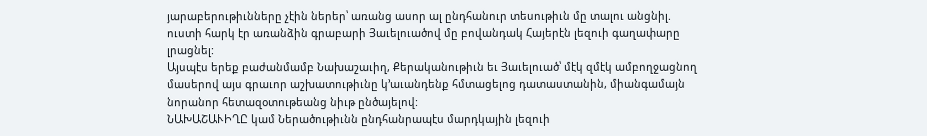յարաբերութիւնները չէին ներեր՝ առանց ասոր ալ ընդհանուր տեսութիւն մը տալու անցնիլ. ուստի հարկ էր առանձին գրաբարի Յաւելուածով մը բովանդակ Հայերէն լեզուի գաղափարը լրացնել:
Այսպէս երեք բաժանմամբ Նախաշաւիղ, Քերականութիւն եւ Յաւելուած՝ մէկ զմէկ ամբողջացնող մասերով այս գրաւոր աշխատութիւնը կ՚աւանդենք հմտացելոց դատաստանին, միանգամայն նորանոր հետազօտութեանց նիւթ ընծայելով:
ՆԱԽԱՇԱՒԻՂԸ կամ Ներածութիւնն ընդհանրապէս մարդկային լեզուի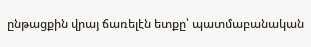ընթացքին վրայ ճառելէն ետքը՝ պատմաբանական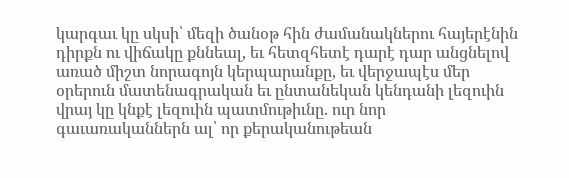կարգաւ կը սկսի՝ մեզի ծանօթ հին ժամանակներու հայերէնին դիրքն ու վիճակը քննեալ, եւ հետզհետէ դարէ դար անցնելով առած միշտ նորագոյն կերպարանքը, եւ վերջապէս մեր օրերուն մատենագրական եւ ընտանեկան կենդանի լեզուին վրայ կը կնքէ լեզուին պատմութիւնը. ուր նոր գաւառականներն ալ՝ որ քերականութեան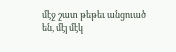մէջ շատ թեթեւ անցուած են, մէյ մէկ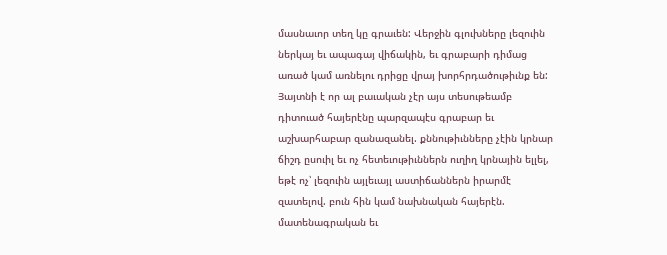մասնաւոր տեղ կը գրաւեն: Վերջին գլուխները լեզուին ներկայ եւ ապագայ վիճակին, եւ գրաբարի դիմաց առած կամ առնելու դրիցը վրայ խորհրդածութիւնք են: Յայտնի է որ ալ բաւական չէր այս տեսութեամբ դիտուած հայերէնը պարզապէս գրաբար եւ աշխարհաբար զանազանել. քննութիւնները չէին կրնար ճիշդ ըսուիլ եւ ոչ հետեւութիւններն ուղիղ կրնային ելլել, եթէ ոչ՝ լեզուին այլեւայլ աստիճաններն իրարմէ զատելով. բուն հին կամ նախնական հայերէն. մատենագրական եւ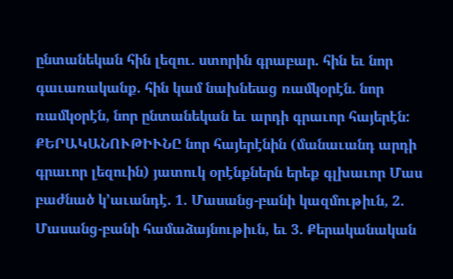ընտանեկան հին լեզու. ստորին գրաբար. հին եւ նոր գաւառականք. հին կամ նախնեաց ռամկօրէն. նոր ռամկօրէն, նոր ընտանեկան եւ արդի գրաւոր հայերէն:
ՔԵՐԱԿԱՆՈՒԹԻՒՆԸ նոր հայերէնին (մանաւանդ արդի գրաւոր լեզուին) յատուկ օրէնքներն երեք գլխաւոր Մաս բաժնած կ՚աւանդէ. 1. Մասանց-բանի կազմութիւն, 2. Մասանց-բանի համաձայնութիւն, եւ 3. Քերականական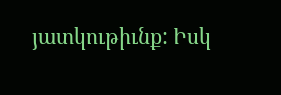յատկութիւնք: Իսկ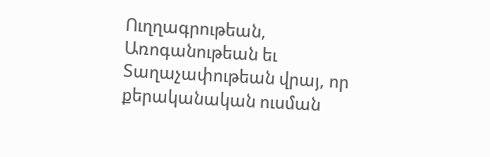Ուղղագրութեան, Առոգանութեան եւ Տաղաչափութեան վրայ, որ քերականական ուսման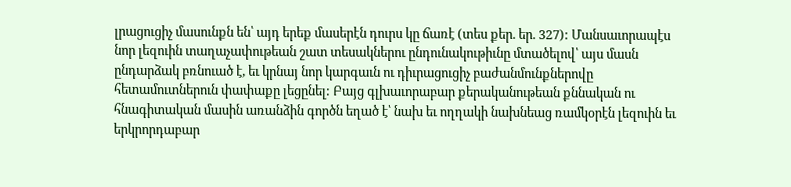լրացուցիչ մասունքն են՝ այդ երեք մասերէն դուրս կը ճառէ (տես քեր. եր. 327): Մանսաւորապէս նոր լեզուին տաղաչափութեան շատ տեսակներու ընդունակութիւնը մտածելով՝ այս մասն ընդարձակ բռնուած է, եւ կրնայ նոր կարգաւն ու դիւրացուցիչ բաժանմունքներովը հետամուտներուն փափաքը լեցընել: Բայց գլխաւորաբար քերականութեան քննական ու հնագիտական մասին առանձին գործն եղած է՝ նախ եւ ողղակի նախնեաց ռամկօրէն լեզուին եւ երկրորդաբար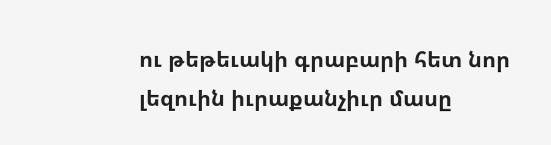ու թեթեւակի գրաբարի հետ նոր լեզուին իւրաքանչիւր մասը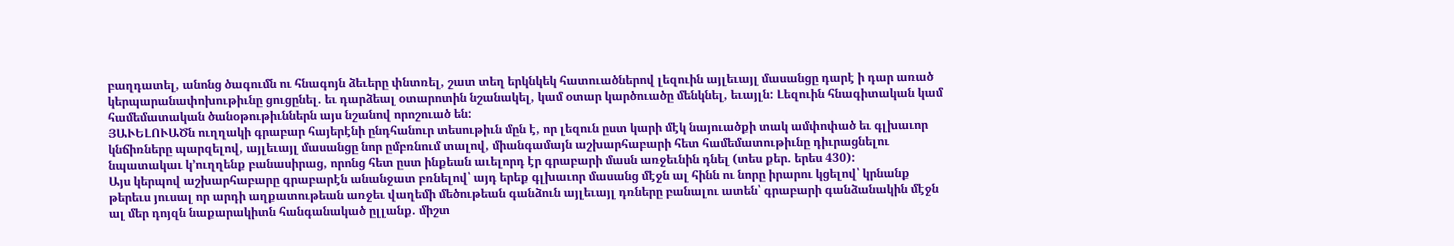բաղդատել, անոնց ծագումն ու հնագոյն ձեւերը փնտռել, շատ տեղ երկնկեկ հատուածներով լեզուին այլեւայլ մասանցը դարէ ի դար առած կերպարանափոխութիւնը ցուցընել. եւ դարձեալ օտարոտին նշանակել, կամ օտար կարծուածը մենկնել, եւայլն: Լեզուին հնագիտական կամ համեմատական ծանօթութիւններն այս նշանով որոշուած են:
ՅԱՒԵԼՈՒԱԾն ուղղակի գրաբար հայերէնի ընդհանուր տեսութիւն մըն է, որ լեզուն ըստ կարի մէկ նայուածքի տակ ամփոփած եւ գլխաւոր կնճիռները պարզելով, այլեւայլ մասանցը նոր ըմբռնում տալով, միանգամայն աշխարհաբարի հետ համեմատութիւնը դիւրացնելու նպատակաւ կ՚ուղղենք բանասիրաց, որոնց հետ ըստ ինքեան աւելորդ էր գրաբարի մասն առջեւնին դնել (տես քեր. երես 430):
Այս կերպով աշխարհաբարը գրաբարէն անանջատ բռնելով՝ այդ երեք գլխաւոր մասանց մէջն ալ հինն ու նորը իրարու կցելով՝ կրնանք թերեւս յուսալ որ արդի աղքատութեան առջեւ վաղեմի մեծութեան գանձուն այլեւայլ դռները բանալու ատեն՝ գրաբարի գանձանակին մէջն ալ մեր դոյզն նաքարակիտն հանգանակած ըլլանք. միշտ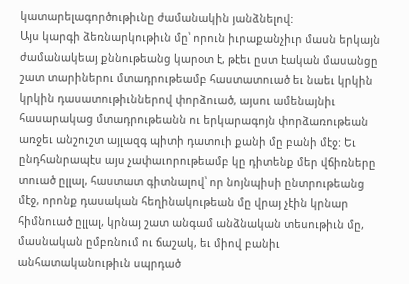կատարելագործութիւնը ժամանակին յանձնելով:
Այս կարգի ձեռնարկութիւն մը՝ որուն իւրաքանչիւր մասն երկայն ժամանակեայ քննութեանց կարօտ է, թէեւ ըստ էական մասանցը շատ տարիներու մտադրութեամբ հաստատուած եւ նաեւ կրկին կրկին դասատութիւններով փորձուած, այսու ամենայնիւ հասարակաց մտադրութեանն ու երկարագոյն փորձառութեան առջեւ անշուշտ այլազգ պիտի դատուի քանի մը բանի մէջ: Եւ ընդհանրապէս այս չափաւորութեամբ կը դիտենք մեր վճիռները տուած ըլլալ, հաստատ գիտնալով՝ որ նոյնպիսի ընտրութեանց մէջ, որոնք դասական հեղինակութեան մը վրայ չէին կրնար հիմնուած ըլլալ, կրնայ շատ անգամ անձնական տեսութիւն մը, մասնական ըմբռնում ու ճաշակ, եւ միով բանիւ անհատականութիւն սպրդած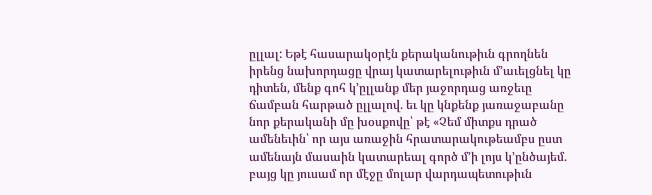ըլլալ: Եթէ հասարակօրէն քերականութիւն գրողնեն իրենց նախորդացը վրայ կատարելութիւն մ՚աւելցնել կը դիտեն, մենք գոհ կ՚ըլլանք մեր յաջորդաց առջեւը ճամբան հարթած ըլլալով. եւ կը կնքենք յառաջաբանը նոր քերականի մը խօսքովը՝ թէ «Չեմ միտքս դրած ամենեւին՝ որ այս առաջին հրատարակութեամբս ըստ ամենայն մասաին կատարեալ գործ մ՚ի լոյս կ՚ընծայեմ. բայց կը յուսամ որ մէջը մոլար վարդապետութիւն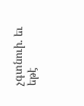չգտնուի. եւ եթէ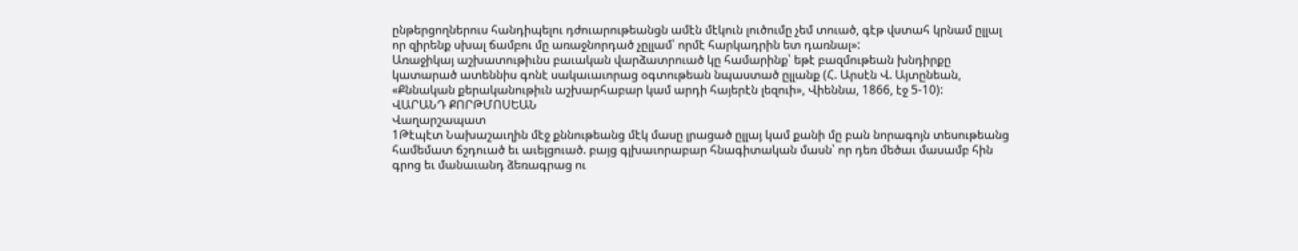ընթերցողներուս հանդիպելու դժուարութեանցն ամէն մէկուն լուծումը չեմ տուած, գէթ վստահ կրնամ ըլլալ որ զիրենք սխալ ճամբու մը առաջնորդած չըլլամ՝ որմէ հարկադրին ետ դառնալ»:
Առաջիկայ աշխատութիւնս բաւական վարձատրուած կը համարինք՝ եթէ բազմութեան խնդիրքը կատարած ատեննիս գոնէ սակաւաւորաց օգտութեան նպաստած ըլլանք (Հ. Արսէն Վ. Այտընեան, «Քննական քերականութիւն աշխարհաբար կամ արդի հայերէն լեզուի», Վիեննա, 1866, էջ 5-10):
ՎԱՐԱՆԴ ՔՈՐԹՄՈՍԵԱՆ
Վաղարշապատ
1Թէպէտ Նախաշաւղին մէջ քննութեանց մէկ մասը լրացած ըլլայ կամ քանի մը բան նորագոյն տեսութեանց համեմատ ճշդուած եւ աւելցուած. բայց գլխաւորաբար հնագիտական մասն՝ որ դեռ մեծաւ մասամբ հին գրոց եւ մանաւանդ ձեռագրաց ու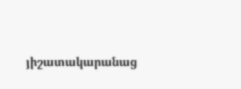յիշատակարանաց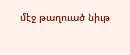մէջ թաղուած նիւթ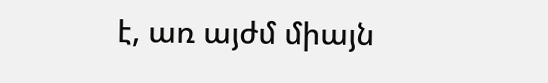է, առ այժմ միայն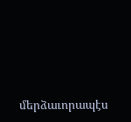մերձաւորապէս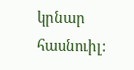կրնար հասնուիլ: